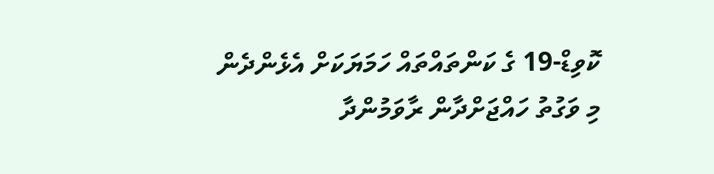ކޮވިޑް-19 ގެ ކަންތައްތައް ހަމަޔަކަށް އެޅެންދެން މި ވަގުތު ހައްޖަށްދާން ރާވަމުންދާ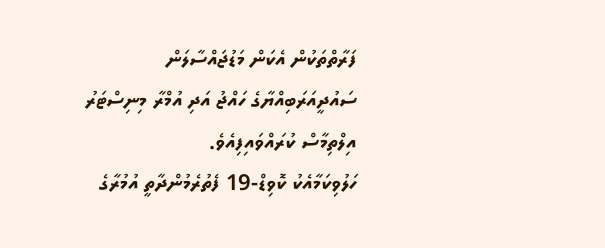ފަރާތްތަކުން އެކަން މަޑުޖައްސާލަން ސައުދީއަރަބިއްޔާގެ ހައްޖު އަދި އުމްރާ މިނިސްޓަރު އިލްތިމާސް ކުރައްވައިފިއެވެ.
ހަލުވިކަމާއެކު ކޮވިޑް-19 ފެތުރެމުންދާތީ އުމުރާގެ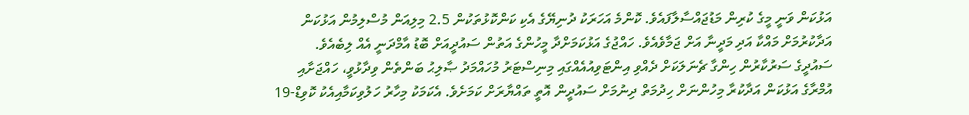އަޅުކަން ވަނީ މީގެ ކުރިން މަޑުޖައްސާލާފައެވެ. ކޮންމެ އަހަރަކު ދުނިޔޭގެ އެކި ކަންކޮޅުތަކުން 2.5 މިލިއަން މުސްލިމުން އަޅުކަން އަދާކުރުމަށް މައްކާ އަދި މަދީނާ އަށް ޖަމާވެއެވެ. ހައްޖުގެ އަޅުކަމަށްދާ މީހުންގެ އަތުން ސައުދީއަށް ބޮޑު އާމްދަނީ އެއް ލިބެއެވެ.
ސައުދީގެ ސަރުކާރުން ހިންގާ ޗެނަލަކަށް ދެއްވި އިންޓަވިއުއެއްގައި މިނިސްޓަރު މުހައްމަދު ޞާލިޙު ބަންތެން ވިދާޅުވީ، ހައްޖަށާއި އުމްރާގެ އަޅުކަން އަދާކުރާ މިހުންނަށް ހިދުމަތް ދިނުމަށް ސައުދީން އޮތީ ތައްޔާރަށް ކަމަށެވެ. އެކަމަކު މިހާރު ހަލުވިކަމާއިއެކު ކޮވިޑް-19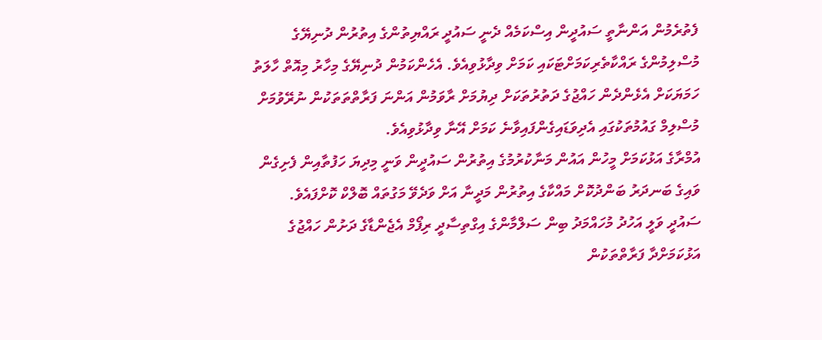ފެތުރެމުން އަންނާތީ ސައުދީން އިސްކަމެއް ދެނީ ސައުދީ ރައްޔިތުންގެ އިތުރުން ދުނިޔޭގެ މުސްލިމުންގެ ރައްކާތެރިކަމަށްޓަކައި ކަމަށް ވިދާޅުވިއެވެ. އެހެންކަމުން ދުނިޔޭގެ މިހާރު މިއޮތް ހާލަތު ހަމަޔަކަށް އެޅެންދެން ހައްޖުގެ ދަތުރުތަކަށް ދިޔުމަށް ރާވަމުން އަންނަ ފަރާތްތަތަކުން ނުރޭވުމަށް މުސްލިމް ގައުމުތަކުގައި އެދިވަޑައިގެންފައިވާނެ ކަމަށް އޭނާ ވިދާޅުވިއެވެ.
އުމްރާގެ އަޅުކަމަށް މީހުން އައުން މަނާކުރުމުގެ އިތުރުން ސައުދީން ވަނީ މިދިޔަ ހަފުތާއިން ފެށިގެން ވައިގެ ބަނދަރު ބަންދުކޮށް މައްކާގެ އިތުރުން މަދީނާ އަށް ވަދެވޭ މަގުތައް ބޮލްކް ކޮށްފައެވެ.
ސައުދީ ވަލީ އަހުދު މުހައްމަދު ބިން ސަލްމާންގެ އިގްތިސާދީ ރިފޯމް އެޖެންޑާގެ ދަށުން ހައްޖުގެ އަޅުކަމަށްދާ ފަރާތްތަކުން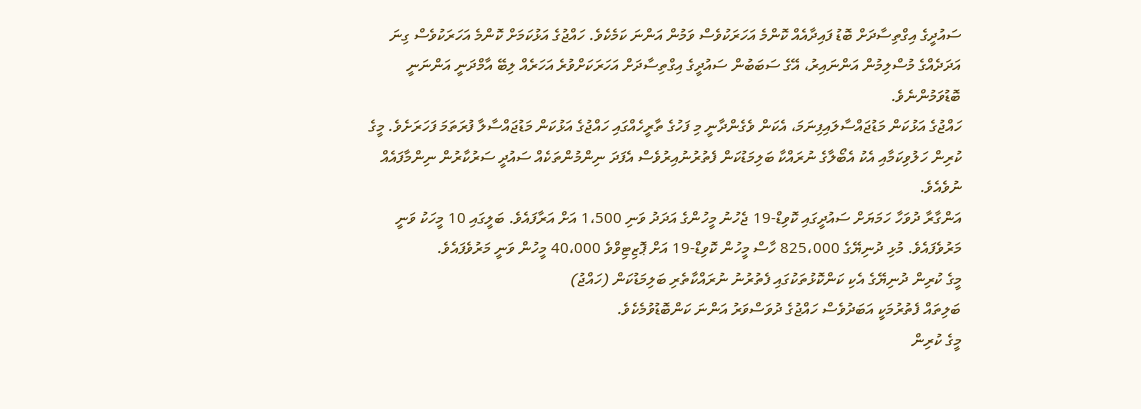ސައުދީގެ އިގްތިސާދަށް ބޮޑު ފައިދާއެއް ކޮންމެ އަހަރަކުވެސް ވަމުން އަންނަ ކަމެކެވެ. ހައްޖުގެ އަޅުކަމަށް ކޮންމެ އަހަރަކުވެސް ގިނަ އަދަދެއްގެ މުސްލިމުން އަންނައިރު، އޭގެ ސަބަބުން ސައުދީގެ އިގްތިސާދަށް އަހަރަކަށްވުރެ އަހަރެއް ލިބޭ އާމްދަނީ އަންނަނީ ބޮޑުވަމުންނެވެ.
ހައްޖުގެ އަޅުކަން މަޑުޖައްސާލައިފިނަމަ، އެކަން ވެގެންދާނީ މި ފަހުގެ ތާރީހެއްގައި ހައްޖުގެ އަޅުކަން މަޑުޖައްސާލާ ފުރަތަމަ ފަހަރަށެވެ. މީގެ ކުރިން ހަލުވިކަމާއި އެކު އެބޯލާގެ ނުރައްކާ ބަލިމަޑުކަން ފެތުރުނުއިރުވެސް އެފަދަ ނިންމުންތަކެއް ސައުދީ ސަރުކާރުން ނިންމާފައެއް ނުވެއެވެ.
އަންގާރާ ދުވަހާ ހަމަޔަށް ސައުދީގައި ކޮވިޑް-19 ޖެހުނު މީހުންގެ އަދަދު ވަނި 1،500 އަށް އަރާފައެވެ. ބަލީގައި 10 މީހަކު ވަނީ މަރުވެފައެވެ. މުޅި ދުނިޔޭގެ 825،000 ހާސް މީހުން ކޮވިޑް-19 އަށް ޕޮޒިޓިވްވެ 40،000 މީހުން ވަނީ މަރުވެފައެވެ.
މީގެ ކުރިން ދުނިޔޭގެ އެކި ކަންކޮޅުތަކުގައި ފެތުރުނު ނުރައްކާތެރި ބަލިމަޑުކަން (ހައްޖު)
ބަލިތައް ފެތުރުމަކީ އަބަދުވެސް ހައްޖުގެ ދުވަސްވަރު އަންނަ ކަންބޮޑުވުމެކެވެ.
މީގެ ކުރިން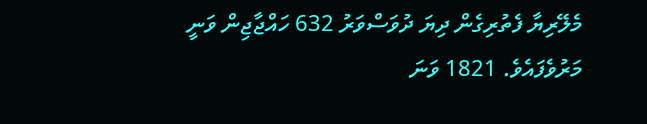މެލޭރިޔާ ފެތުރިގެން ދިޔަ ދުވަސްވަރު 632 ހައްޖާޖިން ވަނީ މަރުވެފައެވެ. 1821 ވަނަ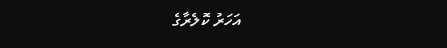އަހަރު ކޮލެރާގެ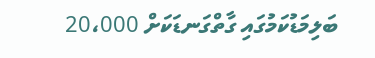ބަލިމަޑުކަމުގައި ގާތްގަނޑަކަށް 20،000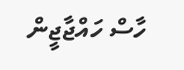ހާސް ހައްޖާޖީން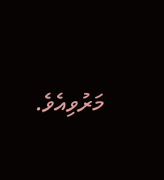މަރުވިއެވެ.